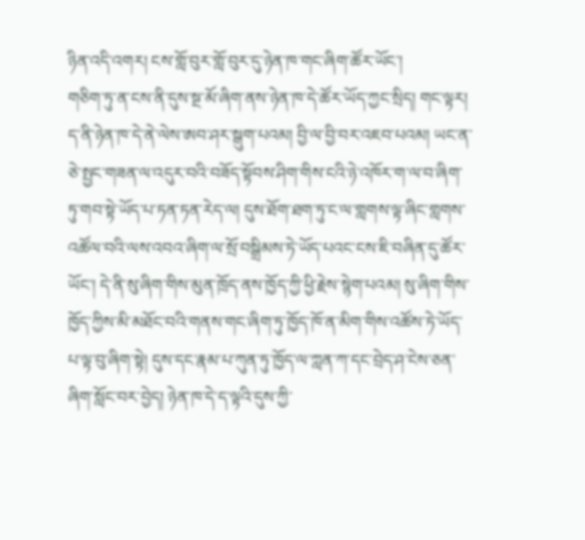ཉིན་འདི་འགར། ངས་གློ་བུར་གློ་བུར་དུ་ཉེན་ཁ་གང་ཞིག་ཚོར་ཡོང་།
གཅིག་ཏུ་ན་ངས་ནི་དུས་སྔ་མོ་ཞིག་ནས་ཉེན་ཁ་དེ་ཚོར་ཡོད་ཀྱང་སྲིད། གང་ལྟར། ད་ནི་ཉེན་ཁ་དེ་ནེ་ལེས་ཨབ་ཤར་སྒུག་པའམ། བྱི་ལ་བྱི་བར་འཇབ་པའམ། ཡང་ན་ཅེ་སྤྱང་གཟན་ལ་འདུར་བའི་བཟོད་སྟོབས་ཤིག་གིས་ངའི་ཉེ་འཁོར་ག་ལ་བ་ཞིག་ཏུ་གབ་སྟེ་ཡོད་པ་ཏན་ཏན་རེད་ལ། དུས་ཐོག་ཐག་ཏུ་ང་ལ་གླགས་ལྟ་ཞིང་གླགས་འཚོལ་བའི་ལས་འབའ་ཞིག་ལ་སྲོ་བསྒྲིམས་ཏེ་ཡོད་པའང་ངས་ཇི་བཞིན་དུ་ཚོར་ཡོང་། དེ་ནི་སུ་ཞིག་གིས་མུན་ཁྲོད་ནས་ཁྱོད་ཀྱི་ཕྱི་རྗེས་སྙེག་པའམ། སུ་ཞིག་གིས་ཁྱོད་ཀྱིས་མི་མཐོང་བའི་གནས་གང་ཞིག་ཏུ་ཁྱོད་ཁོ་ན་མིག་གིས་འཚོས་ཏེ་ཡོད་པ་ལྟ་བུ་ཞིག་སྟེ། དུས་དང་རྣམ་པ་ཀུན་ཏུ་ཁྱོད་ལ་ཀླན་ཀ་དང་བྲེད་ཤ་ངེས་ཅན་ཞིག་སློང་བར་བྱེད། ཉེན་ཁ་དེ་ད་ལྟའི་དུས་ཀྱི་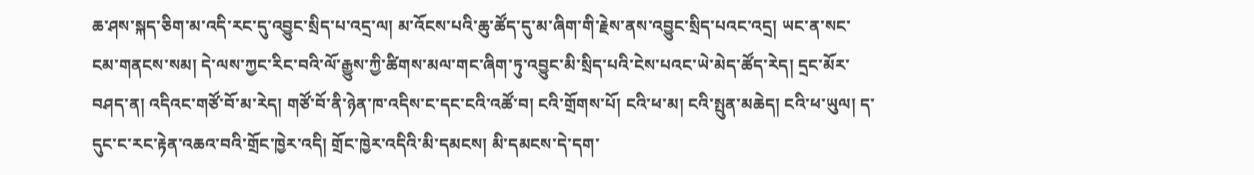ཆ་ཤས་སྐད་ཅིག་མ་འདི་རང་དུ་འབྱུང་སྲིད་པ་འདྲ་ལ། མ་འོངས་པའི་ཆུ་ཚོད་དུ་མ་ཞིག་གི་རྗེས་ནས་འབྱུང་སྲིད་པའང་འདྲ། ཡང་ན་སང་ངམ་གནངས་སམ། དེ་ལས་ཀྱང་རིང་བའི་ལོ་རྒྱུས་ཀྱི་ཚིགས་མལ་གང་ཞིག་ཏུ་འབྱུང་མི་སྲིད་པའི་ངེས་པའང་ཡེ་མེད་ཚོད་རེད། དྲང་མོར་བཤད་ན། འདིའང་གཙོ་བོ་མ་རེད། གཙོ་བོ་ནི་ཉེན་ཁ་འདིས་ང་དང་ངའི་འཚོ་བ། ངའི་གྲོགས་པོ། ངའི་ཕ་མ། ངའི་སྤུན་མཆེད། ངའི་ཕ་ཡུལ། ད་དུང་ང་རང་རྟེན་འཆའ་བའི་གྲོང་ཁྱེར་འདི། གྲོང་ཁྱེར་འདིའི་མི་དམངས། མི་དམངས་དེ་དག་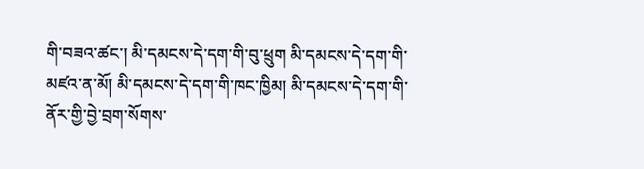གི་བཟའ་ཚང་། མི་དམངས་དེ་དག་གི་བུ་ཕྲུག མི་དམངས་དེ་དག་གི་མཛའ་ན་མོ། མི་དམངས་དེ་དག་གི་ཁང་ཁྱིམ། མི་དམངས་དེ་དག་གི་ནོར་གྱི་བྱེ་བྲག་སོགས་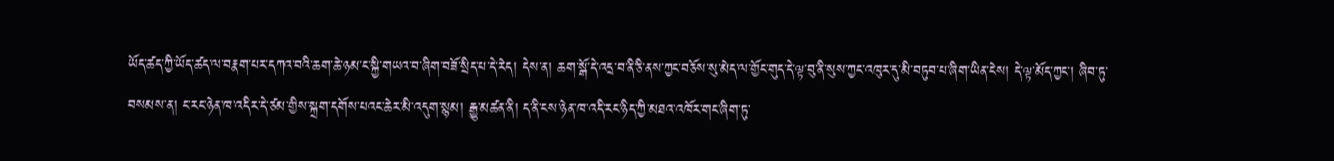ཡོད་ཚད་ཀྱི་ཡོད་ཚད་ལ་བརྣག་པར་དཀའ་བའི་ཆག་ཆེ་ཉམ་ང་སྐྱི་གཡའ་བ་ཞིག་བཟོ་སྲིད་པ་དེ་རེད། དེས་ན། ཆག་སྒོ་དེ་འདྲ་བ་ནི་ཅི་ནས་ཀྱང་བཅོས་སུ་མེད་ལ་གྱོང་གུད་དེ་ལྟ་བུ་ནི་སུས་ཀྱང་འཁུར་དུ་མི་བཏུབ་པ་ཞིག་ཡིན་ངེས། དེ་ལྟ་མོད་ཀྱང་། ཞིབ་ཏུ་བསམས་ན། ང་རང་ཉེན་ཁ་འདིར་དེ་ཙམ་གྱིས་སྐྲག་དགོས་པའང་ཆེར་མི་འདུག་སྙམ། རྒྱུ་མཚན་ནི། ད་ནི་ངས་ཉེན་ཁ་འདི་རང་ཉིད་ཀྱི་མཐའ་འཁོར་གང་ཞིག་ཏུ་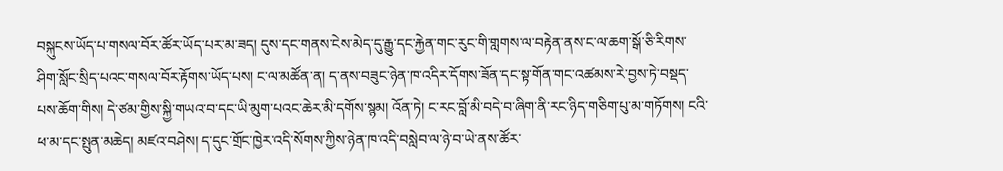བསྐུངས་ཡོད་པ་གསལ་བོར་ཚོར་ཡོད་པར་མ་ཟད། དུས་དང་གནས་ངེས་མེད་དུ་རྒྱུ་དང་རྐྱེན་གང་རུང་གི་གླགས་ལ་བརྟེན་ནས་ང་ལ་ཆག་སྒོ་ཅི་རིགས་ཤིག་སློང་སྲིད་པའང་གསལ་བོར་རྟོགས་ཡོད་པས། ང་ལ་མཚོན་ན། ད་ནས་བཟུང་ཉེན་ཁ་འདིར་དོགས་ཟོན་དང་སྟ་གོན་གང་འཚམས་རེ་བྱས་ཏེ་བསྡད་པས་ཆོག་གིས། དེ་ཙམ་གྱིས་སྐྱི་གཡའ་བ་དང་ཡི་མུག་པའང་ཆེར་མི་དགོས་སྙམ། འོན་ཏེ། ང་རང་བློ་མི་བདེ་བ་ཞིག་ནི་རང་ཉིད་གཅིག་པུ་མ་གཏོགས། ངའི་ཕ་མ་དང་སྤུན་མཆེད། མཛའ་བཤེས། ད་དུང་གྲོང་ཁྱེར་འདི་སོགས་ཀྱིས་ཉེན་ཁ་འདི་བསླེབ་ལ་ཉེ་བ་ཡེ་ནས་ཚོར་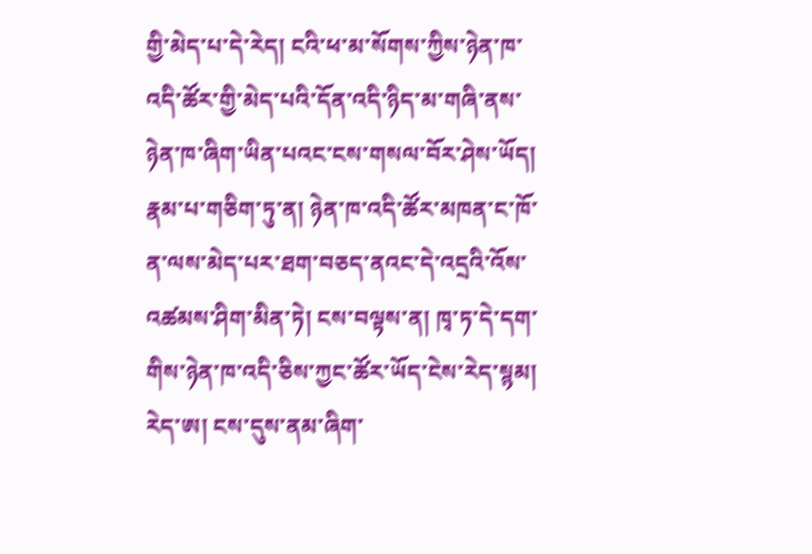གྱི་མེད་པ་དེ་རེད། ངའི་ཕ་མ་སོགས་ཀྱིས་ཉེན་ཁ་འདི་ཚོར་གྱི་མེད་པའི་དོན་འདི་ཉིད་མ་གཞི་ནས་ཉེན་ཁ་ཞིག་ཡིན་པའང་ངས་གསལ་བོར་ཤེས་ཡོད། རྣམ་པ་གཅིག་ཏུ་ན། ཉེན་ཁ་འདི་ཚོར་མཁན་ང་ཁོ་ན་ལས་མེད་པར་ཐག་བཅད་ནའང་དེ་འདྲའི་འོས་འཚམས་ཤིག་མིན་ཏེ། ངས་བལྟས་ན། ཁྭ་ཏ་དེ་དག་གིས་ཉེན་ཁ་འདི་ཅིས་ཀྱང་ཚོར་ཡོད་ངེས་རེད་སྙམ།
རེད་ཨ། ངས་དུས་ནམ་ཞིག་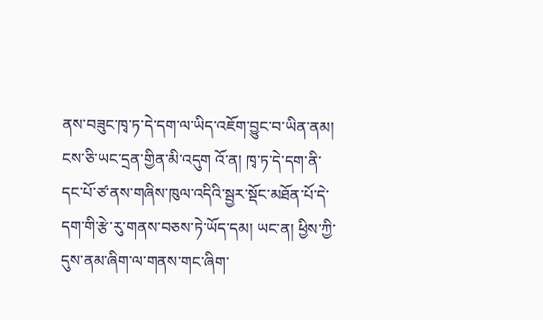ནས་བཟུང་ཁྭ་ཏ་དེ་དག་ལ་ཡིད་འཇོག་བྱུང་བ་ཡིན་ནམ། ངས་ཅི་ཡང་དྲན་གྱིན་མི་འདུག འོ་ན། ཁྭ་ཏ་དེ་དག་ནི་དང་པོ་ཙ་ནས་གཞིས་ཁུལ་འདིའི་སྦྱར་སྡོང་མཐོན་པོ་དེ་དག་གི་རྩེ་རུ་གནས་བཅས་ཏེ་ཡོད་དམ། ཡང་ན། ཕྱིས་ཀྱི་དུས་ནམ་ཞིག་ལ་གནས་གང་ཞིག་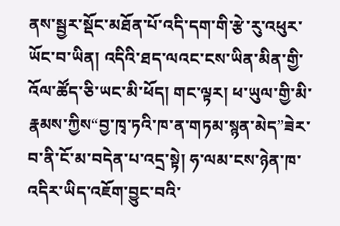ནས་སྦྱར་སྡོང་མཐོན་པོ་འདི་དག་གི་རྩེ་རུ་འཕུར་ཡོང་བ་ཡིན། འདིའི་ཐད་ལའང་ངས་ཡིན་མིན་གྱི་འོལ་ཚོད་ཅི་ཡང་མི་ཕོད། གང་ལྟར། ཕ་ཡུལ་གྱི་མི་རྣམས་ཀྱིས“བྱ་ཁྭ་ཏའི་ཁ་ན་གཏམ་སྙན་མེད”ཟེར་བ་ནི་ངོ་མ་བདེན་པ་འདྲ་སྟེ། ཧ་ལམ་ངས་ཉེན་ཁ་འདིར་ཡིད་འཇོག་བྱུང་བའི་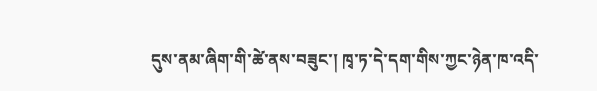དུས་ནམ་ཞིག་གི་ཚེ་ནས་བཟུང་། ཁྭ་ཏ་དེ་དག་གིས་ཀྱང་ཉེན་ཁ་འདི་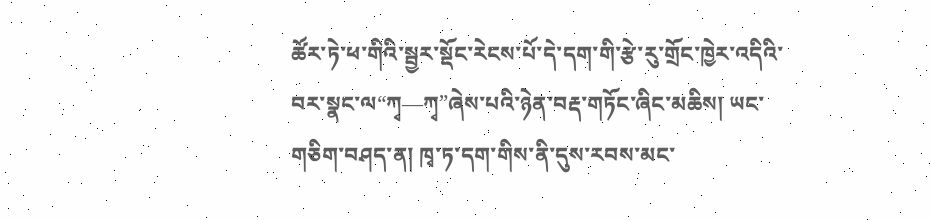ཚོར་ཏེ་ཕ་གིའི་སྦྱར་སྡོང་རེངས་པོ་དེ་དག་གི་རྩེ་རུ་གྲོང་ཁྱེར་འདིའི་བར་སྣང་ལ“ཀྭ—ཀྭ”ཞེས་པའི་ཉེན་བརྡ་གཏོང་ཞིང་མཆིས། ཡང་གཅིག་བཤད་ན། ཁྭ་ཏ་དག་གིས་ནི་དུས་རབས་མང་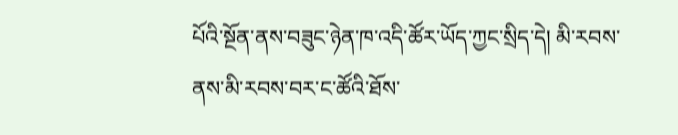པོའི་སྔོན་ནས་བཟུང་ཉེན་ཁ་འདི་ཚོར་ཡོད་ཀྱང་སྲིད་དེ། མི་རབས་ནས་མི་རབས་བར་ང་ཚོའི་ཐོས་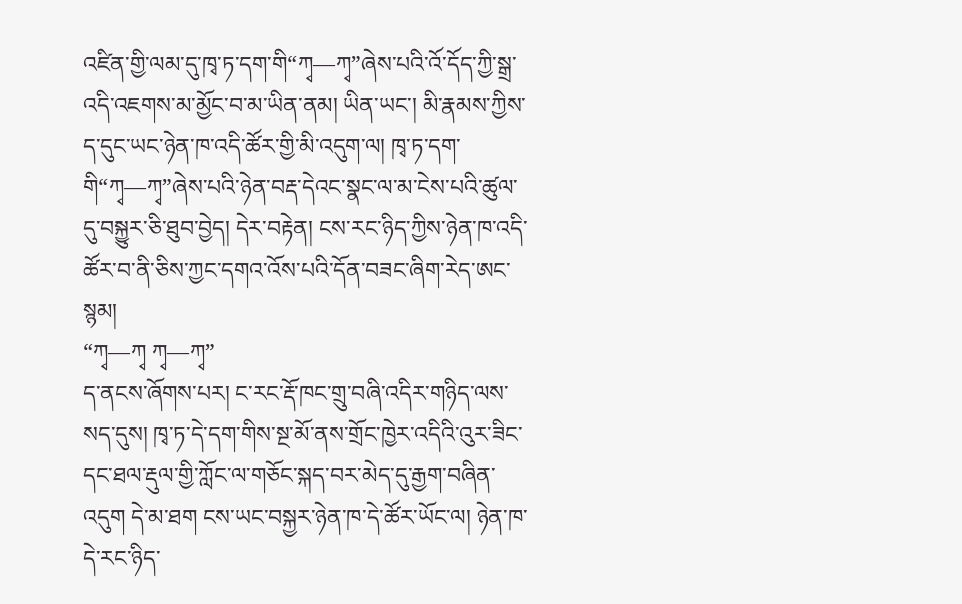འཛིན་གྱི་ལམ་དུ་ཁྭ་ཏ་དག་གི“ཀྭ—ཀྭ”ཞེས་པའི་འོ་དོད་ཀྱི་སྒྲ་འདི་འཇགས་མ་མྱོང་བ་མ་ཡིན་ནམ། ཡིན་ཡང་། མི་རྣམས་ཀྱིས་ད་དུང་ཡང་ཉེན་ཁ་འདི་ཚོར་གྱི་མི་འདུག་ལ། ཁྭ་ཏ་དག་གི“ཀྭ—ཀྭ”ཞེས་པའི་ཉེན་བརྡ་དེའང་སྣང་ལ་མ་ངེས་པའི་ཚུལ་དུ་བསྐྱུར་ཅི་ཐུབ་བྱེད། དེར་བརྟེན། ངས་རང་ཉིད་ཀྱིས་ཉེན་ཁ་འདི་ཚོར་བ་ནི་ཅིས་ཀྱང་དགའ་འོས་པའི་དོན་བཟང་ཞིག་རེད་ཨང་སྙམ།
“ཀྭ—ཀྭ ཀྭ—ཀྭ”
ད་ནངས་ཞོགས་པར། ང་རང་རྡོ་ཁང་གྲུ་བཞི་འདིར་གཉིད་ལས་སད་དུས། ཁྭ་ཏ་དེ་དག་གིས་སྔ་མོ་ནས་གྲོང་ཁྱེར་འདིའི་འུར་ཟིང་དང་ཐལ་རྡུལ་གྱི་ཀློང་ལ་གཅོང་སྐད་བར་མེད་དུ་རྒྱག་བཞིན་འདུག དེ་མ་ཐག ངས་ཡང་བསྐྱར་ཉེན་ཁ་དེ་ཚོར་ཡོང་ལ། ཉེན་ཁ་དེ་རང་ཉིད་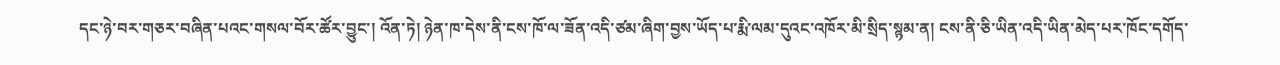དང་ཉེ་བར་གཅར་བཞིན་པའང་གསལ་བོར་ཚོར་བྱུང་། འོན་ཏེ། ཉེན་ཁ་དེས་ནི་ངས་ཁོ་ལ་ཟོན་འདི་ཙམ་ཞིག་བྱས་ཡོད་པ་རྨི་ལམ་དུའང་འཁོར་མི་སྲིད་སྙམ་ན། ངས་ནི་ཅི་ཡིན་འདི་ཡིན་མེད་པར་ཁོང་དགོད་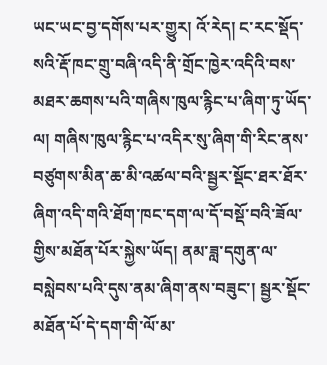ཡང་ཡང་བྱ་དགོས་པར་གྱུར། འོ་རེད། ང་རང་སྡོད་སའི་རྡོ་ཁང་གྲུ་བཞི་འདི་ནི་གྲོང་ཁྱེར་འདིའི་བས་མཐར་ཆགས་པའི་གཞིས་ཁུལ་རྙིང་པ་ཞིག་ཏུ་ཡོད་ལ། གཞིས་ཁུལ་རྙིང་པ་འདིར་སུ་ཞིག་གི་རིང་ནས་བཙུགས་མིན་ཆ་མི་འཚལ་བའི་སྦྱར་སྡོང་ཐར་ཐོར་ཞིག་འདི་གའི་ཐོག་ཁང་དག་ལ་དོ་བསྡོ་བའི་ཟོལ་གྱིས་མཐོན་པོར་སྐྱེས་ཡོད། ནམ་ཟླ་དགུན་ལ་བསླེབས་པའི་དུས་ནམ་ཞིག་ནས་བཟུང་། སྦྱར་སྡོང་མཐོན་པོ་དེ་དག་གི་ལོ་མ་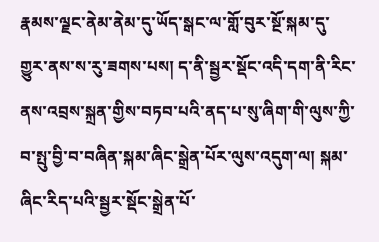རྣམས་ལྗང་ནེམ་ནེམ་དུ་ཡོད་སྒང་ལ་གློ་བུར་སྔོ་སྐམ་དུ་གྱུར་ནས་ས་རུ་ཟགས་པས། ད་ནི་སྦྱར་སྡོང་འདི་དག་ནི་རིང་ནས་འབྲས་སྐྲན་གྱིས་བཏབ་པའི་ནད་པ་སུ་ཞིག་གི་ལུས་ཀྱི་བ་སྤུ་བྱི་བ་བཞིན་སྐམ་ཞིང་སྒྲེན་པོར་ལུས་འདུག་ལ། སྐམ་ཞིང་རིད་པའི་སྦྱར་སྡོང་སྒྲེན་པོ་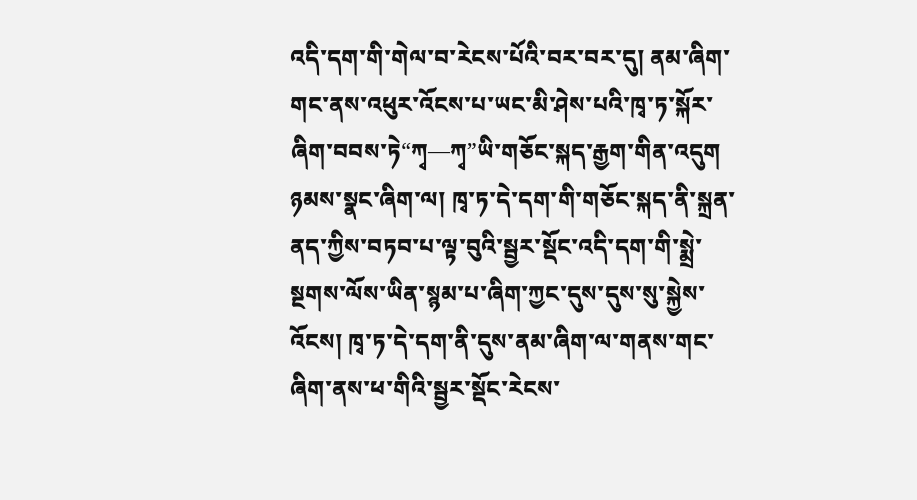འདི་དག་གི་གེལ་བ་རེངས་པོའི་བར་བར་དུ། ནམ་ཞིག་གང་ནས་འཕུར་འོངས་པ་ཡང་མི་ཤེས་པའི་ཁྭ་ཏ་སྐོར་ཞིག་བབས་ཏེ“ཀྭ—ཀྭ”ཡི་གཅོང་སྐད་རྒྱག་གིན་འདུག ཉམས་སྣང་ཞིག་ལ། ཁྭ་ཏ་དེ་དག་གི་གཅོང་སྐད་ནི་སྐྲན་ནད་ཀྱིས་བཏབ་པ་ལྟ་བུའི་སྦྱར་སྡོང་འདི་དག་གི་སྨྲེ་སྔགས་ལོས་ཡིན་སྙམ་པ་ཞིག་ཀྱང་དུས་དུས་སུ་སྐྱེས་འོངས། ཁྭ་ཏ་དེ་དག་ནི་དུས་ནམ་ཞིག་ལ་གནས་གང་ཞིག་ནས་ཕ་གིའི་སྦྱར་སྡོང་རེངས་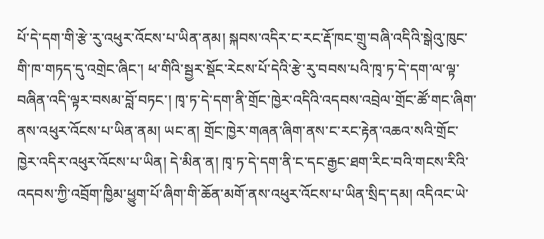པོ་དེ་དག་གི་རྩེ་རུ་འཕུར་འོངས་པ་ཡིན་ནམ། སྐབས་འདིར་ང་རང་རྡོ་ཁང་གྲུ་བཞི་འདིའི་སྒེའུ་ཁུང་གི་ཁ་གཏད་དུ་འགྲེང་ཞིང་། ཕ་གིའི་སྦྱར་སྡོང་རེངས་པོ་དེའི་རྩེ་རུ་བབས་པའི་ཁྭ་ཏ་དེ་དག་ལ་ལྟ་བཞིན་འདི་ལྟར་བསམ་བློ་བཏང་། ཁྭ་ཏ་དེ་དག་ནི་གྲོང་ཁྱེར་འདིའི་འདབས་འབྲེལ་གྲོང་ཚོ་གང་ཞིག་ནས་འཕུར་འོངས་པ་ཡིན་ནམ། ཡང་ན། གྲོང་ཁྱེར་གཞན་ཞིག་ནས་ང་རང་རྟེན་འཆའ་སའི་གྲོང་ཁྱེར་འདིར་འཕུར་འོངས་པ་ཡིན། དེ་མིན་ན། ཁྭ་ཏ་དེ་དག་ནི་ང་དང་རྒྱང་ཐག་རིང་བའི་གངས་རིའི་འདབས་ཀྱི་འབྲོག་ཁྱིམ་ཕྱུག་པོ་ཞིག་གི་ཆོན་མགོ་ནས་འཕུར་འོངས་པ་ཡིན་སྲིད་དམ། འདིའང་ཡེ་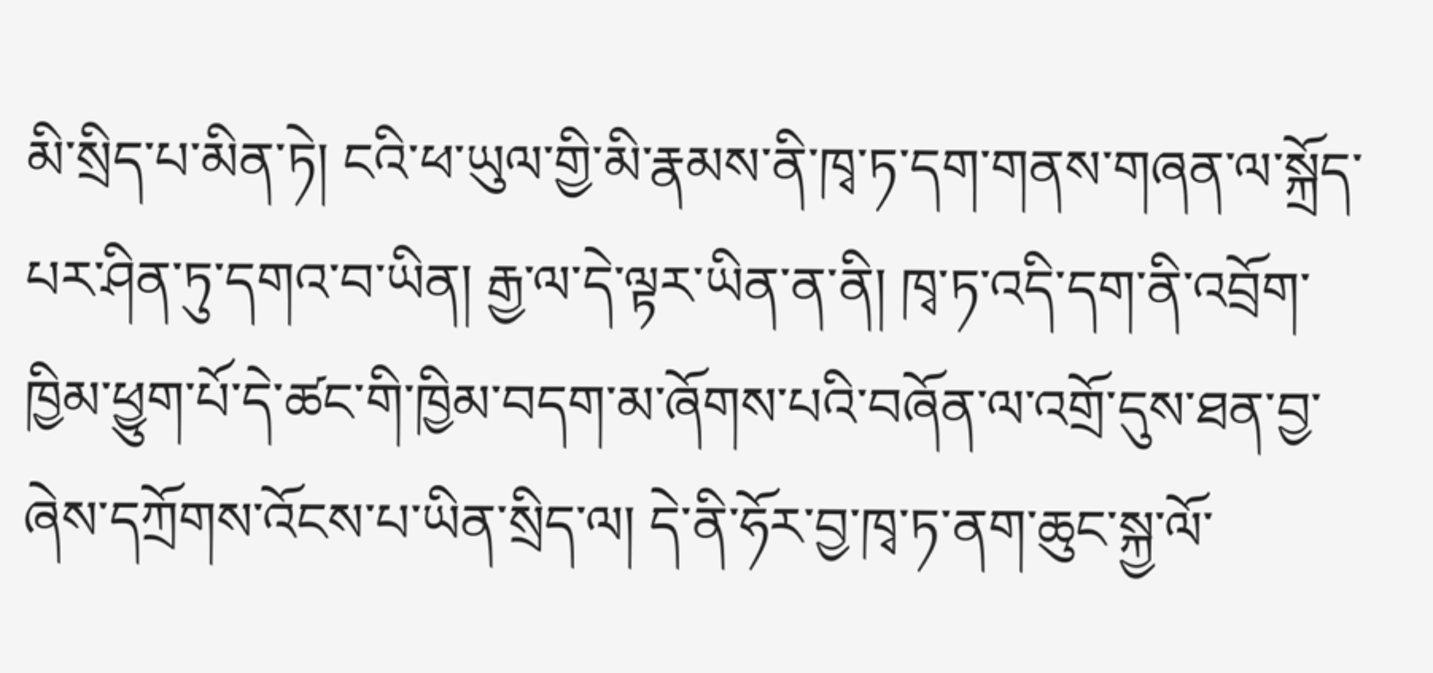མི་སྲིད་པ་མིན་ཏེ། ངའི་ཕ་ཡུལ་གྱི་མི་རྣམས་ནི་ཁྭ་ཏ་དག་གནས་གཞན་ལ་སྐྲོད་པར་ཤིན་ཏུ་དགའ་བ་ཡིན། རྒྱ་ལ་དེ་ལྟར་ཡིན་ན་ནི། ཁྭ་ཏ་འདི་དག་ནི་འབྲོག་ཁྱིམ་ཕྱུག་པོ་དེ་ཚང་གི་ཁྱིམ་བདག་མ་ཞོགས་པའི་བཞོན་ལ་འགྲོ་དུས་ཐན་བྱ་ཞེས་དཀྲོགས་འོངས་པ་ཡིན་སྲིད་ལ། དེ་ནི་ཧོར་བྱ་ཁྭ་ཏ་ནག་ཆུང་སྐྱ་ལོ་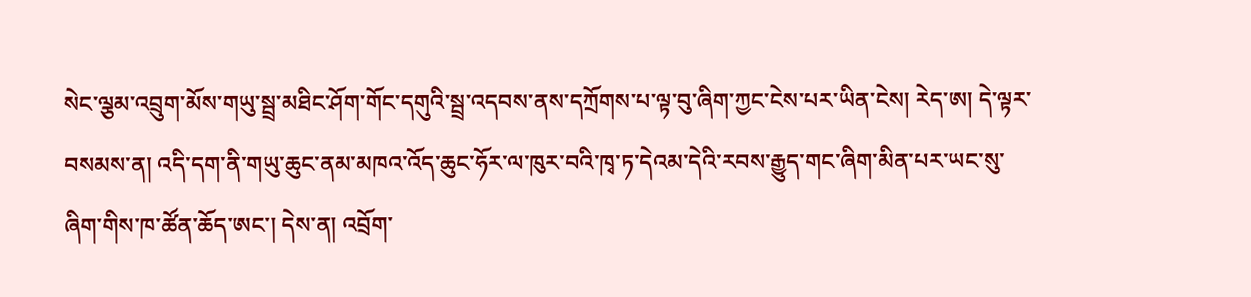སེང་ལྕམ་འབྲུག་མོས་གཡུ་སྦྲ་མཐིང་ཤོག་གོང་དགུའི་སྦྲ་འདབས་ནས་དཀྲོགས་པ་ལྟ་བུ་ཞིག་ཀྱང་ངེས་པར་ཡིན་ངེས། རེད་ཨ། དེ་ལྟར་བསམས་ན། འདི་དག་ནི་གཡུ་ཆུང་ནམ་མཁའ་འོད་ཆུང་ཧོར་ལ་ཁུར་བའི་ཁྭ་ཏ་དེའམ་དེའི་རབས་རྒྱུད་གང་ཞིག་མིན་པར་ཡང་སུ་ཞིག་གིས་ཁ་ཚོན་ཆོད་ཨང་། དེས་ན། འབྲོག་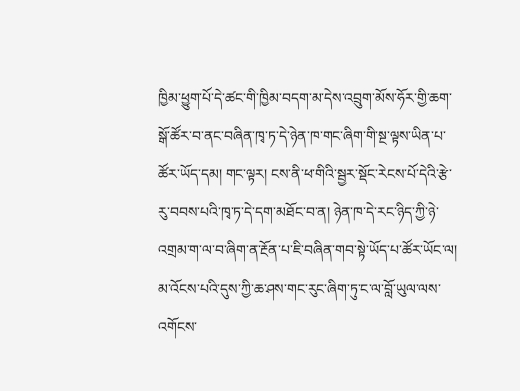ཁྱིམ་ཕྱུག་པོ་དེ་ཚང་གི་ཁྱིམ་བདག་མ་དེས་འབྲུག་མོས་ཧོར་གྱི་ཆག་སྒོ་ཚོར་བ་ནང་བཞིན་ཁྭ་ཏ་དེ་ཉེན་ཁ་གང་ཞིག་གི་སྔ་ལྟས་ཡིན་པ་ཚོར་ཡོད་དམ། གང་ལྟར། ངས་ནི་ཕ་གིའི་སྦྱར་སྡོང་རེངས་པོ་དེའི་རྩེ་རུ་བབས་པའི་ཁྭ་ཏ་དེ་དག་མཐོང་བ་ན། ཉེན་ཁ་དེ་རང་ཉིད་ཀྱི་ཉེ་འགྲམ་ག་ལ་བ་ཞིག་ན་རྔོན་པ་ཇི་བཞིན་གབ་སྟེ་ཡོད་པ་ཚོར་ཡོང་ལ། མ་འོངས་པའི་དུས་ཀྱི་ཆ་ཤས་གང་རུང་ཞིག་ཏུ་ང་ལ་བློ་ཡུལ་ལས་འགོངས་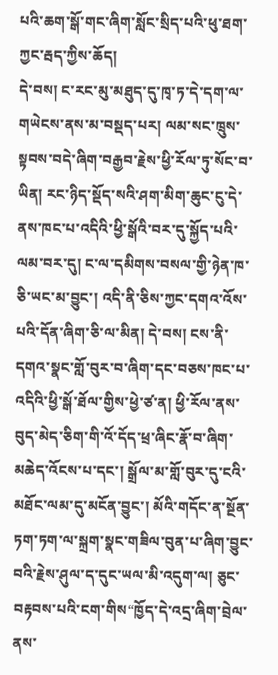པའི་ཆག་སྒོ་གང་ཞིག་སློང་སྲིད་པའི་ཕུ་ཐག་ཀྱང་རྦད་ཀྱིས་ཆོད།
དེ་བས། ང་རང་མུ་མཐུད་དུ་ཁྭ་ཏ་དེ་དག་ལ་གཡེངས་ནས་མ་བསྡད་པར། ལམ་སང་ཁྲུས་སྟབས་བདེ་ཞིག་བརྒྱབ་རྗེས་ཕྱི་རོལ་ཏུ་སོང་བ་ཡིན། རང་ཉིད་སྡོད་སའི་ཤག་མིག་ཆུང་ངུ་དེ་ནས་ཁང་པ་འདིའི་ཕྱི་སྒོའི་བར་དུ་སྐྱོད་པའི་ལམ་བར་དུ། ང་ལ་དམིགས་བསལ་གྱི་ཉེན་ཁ་ཅི་ཡང་མ་བྱུང་། འདི་ནི་ཅིས་ཀྱང་དགའ་འོས་པའི་དོན་ཞིག་ཅི་ལ་མིན། དེ་བས། ངས་ནི་དགའ་སྣང་གློ་བུར་བ་ཞིག་དང་བཅས་ཁང་པ་འདིའི་ཕྱི་སྒོ་ཐོལ་གྱིས་ཕྱེ་ཙ་ན། ཕྱི་རོལ་ནས་བུད་མེད་ཅིག་གི་འོ་དོད་ཕྲ་ཞིང་རྣོ་བ་ཞིག་མཆེད་འོངས་པ་དང་། སྒྲོལ་མ་གློ་བུར་དུ་ངའི་མཐོང་ལམ་དུ་མངོན་བྱུང་། མོའི་གདོང་ན་སྔོན་ཏག་ཏག་ལ་སྐྲག་སྣང་གཟིལ་བུན་པ་ཞིག་བྱུང་བའི་རྗེས་ཤུལ་ད་དུང་ཡལ་མི་འདུག་ལ། ཅུང་བརྟབས་པའི་ངག་གིས“ཁྱོད་དེ་འདྲ་ཞིག་བྲེལ་ནས་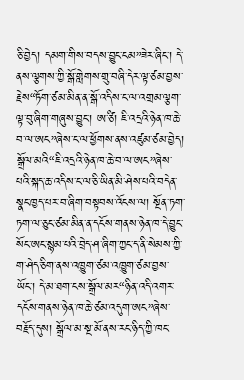ཅི་བྱེད། དམག་གིས་བདས་བྱུང་ངམ”ཟེར་ཞིང་། དེ་ནས་ལྕགས་ཀྱི་སྒོ་གླེགས་གྲུ་བཞི་དེར་ལྟ་ཙམ་བྱས་རྗེས“ཏོག་ཙམ་མིན་ན་སྒོ་འདིས་ང་ལ་འགྲམ་ལྕག་ལྟ་བུ་ཞིག་གཞུས་བྱུང་། ཨ་ཙི། ཇི་འདྲའི་ཉེན་ཁ་ཆེ་བ་ལ་ཨང”ཞེས་ང་ལ་ཕྱོགས་ནས་འཛུམ་ཙམ་བྱེད། སྒྲོལ་མའི“ཇི་འདྲའི་ཉེན་ཁ་ཆེ་བ་ལ་ཨང”ཞེས་པའི་སྐད་ཆ་འདིས་ང་ལ་ཅི་ཡིན་མི་ཤེས་པའི་བདེན་སྣང་ཁྱད་པར་བ་ཞིག་བསྟབས་འོངས་ལ། སྔོན་ཏག་ཏག་ལ་ཅུང་ཙམ་མིན་ན་དངོས་གནས་ཉེན་ཁ་དེ་བྱུང་སོང་ཨང་སྙམ་པའི་བྲེད་ཤ་ཞིག་ཀྱང་ད་ནི་སེམས་ཀྱི་ག་ཤེད་ཅིག་ནས་འཁྱུག་ཙམ་འཁྱུག་ཙམ་བྱས་ཡོང་། དེ་མ་ཐག་ངས་སྒྲོལ་མར“ཉིན་འདི་འགར་དངོས་གནས་ཉེན་ཁ་ཆེ་ཙམ་འདུག་ཨང”ཞེས་བརྗོད་དུས། སྒྲོལ་མ་སྔ་མོ་ནས་རང་ཉིད་ཀྱི་ཁང་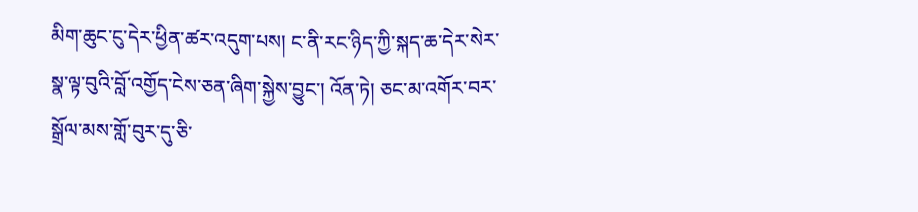མིག་ཆུང་ངུ་དེར་ཕྱིན་ཚར་འདུག་པས། ང་ནི་རང་ཉིད་ཀྱི་སྐད་ཆ་དེར་སེར་སྣ་ལྟ་བུའི་བློ་འགྱོད་ངེས་ཅན་ཞིག་སྐྱེས་བྱུང་། འོན་ཏེ། ཅང་མ་འགོར་བར་སྒྲོལ་མས་གློ་བུར་དུ་ཅི་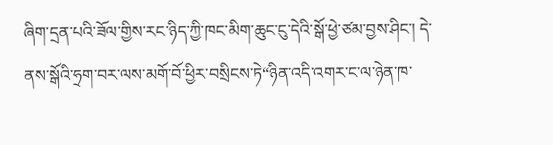ཞིག་དྲན་པའི་ཟོལ་གྱིས་རང་ཉིད་ཀྱི་ཁང་མིག་ཆུང་ངུ་དེའི་སྒོ་ཕྱེ་ཙམ་བྱས་ཤིང་། དེ་ནས་སྒོའི་ཧྲག་བར་ལས་མགོ་བོ་ཕྱིར་བསྲིངས་ཏེ“ཉིན་འདི་འགར་ང་ལ་ཉེན་ཁ་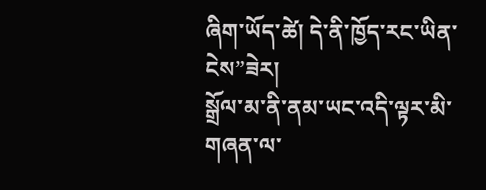ཞིག་ཡོད་ཚེ། དེ་ནི་ཁྱོད་རང་ཡིན་ངེས”ཟེར།
སྒྲོལ་མ་ནི་ནམ་ཡང་འདི་ལྟར་མི་གཞན་ལ་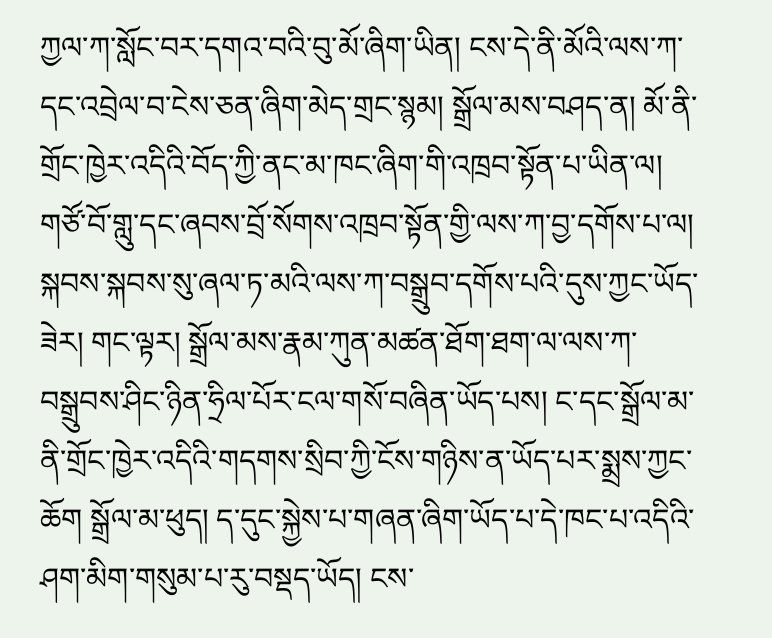ཀྱལ་ཀ་སློང་བར་དགའ་བའི་བུ་མོ་ཞིག་ཡིན། ངས་དེ་ནི་མོའི་ལས་ཀ་དང་འབྲེལ་བ་ངེས་ཅན་ཞིག་མེད་གྲང་སྙམ། སྒྲོལ་མས་བཤད་ན། མོ་ནི་གྲོང་ཁྱེར་འདིའི་བོད་ཀྱི་ནང་མ་ཁང་ཞིག་གི་འཁྲབ་སྟོན་པ་ཡིན་ལ། གཙོ་བོ་གླུ་དང་ཞབས་བྲོ་སོགས་འཁྲབ་སྟོན་གྱི་ལས་ཀ་བྱ་དགོས་པ་ལ། སྐབས་སྐབས་སུ་ཞལ་ཏ་མའི་ལས་ཀ་བསྒྲུབ་དགོས་པའི་དུས་ཀྱང་ཡོད་ཟེར། གང་ལྟར། སྒྲོལ་མས་རྣམ་ཀུན་མཚན་ཐོག་ཐག་ལ་ལས་ཀ་བསྒྲུབས་ཤིང་ཉིན་ཧྲིལ་པོར་ངལ་གསོ་བཞིན་ཡོད་པས། ང་དང་སྒྲོལ་མ་ནི་གྲོང་ཁྱེར་འདིའི་གདགས་སྲིབ་ཀྱི་ངོས་གཉིས་ན་ཡོད་པར་སྨྲས་ཀྱང་ཆོག སྒྲོལ་མ་ཕུད། ད་དུང་སྐྱེས་པ་གཞན་ཞིག་ཡོད་པ་དེ་ཁང་པ་འདིའི་ཤག་མིག་གསུམ་པ་རུ་བསྡད་ཡོད། ངས་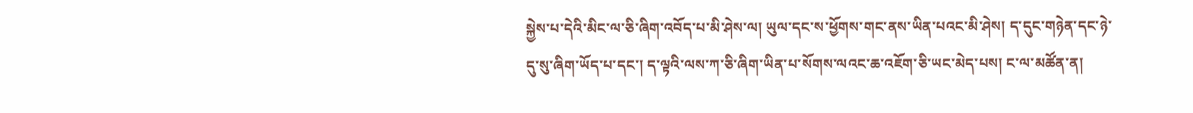སྐྱེས་པ་དེའི་མིང་ལ་ཅི་ཞིག་འབོད་པ་མི་ཤེས་ལ། ཡུལ་དང་ས་ཕྱོགས་གང་ནས་ཡིན་པའང་མི་ཤེས། ད་དུང་གཉེན་དང་ཉེ་དུ་སུ་ཞིག་ཡོད་པ་དང་། ད་ལྟའི་ལས་ཀ་ཅི་ཞིག་ཡིན་པ་སོགས་ལའང་ཆ་འཇོག་ཅི་ཡང་མེད་པས། ང་ལ་མཚོན་ན།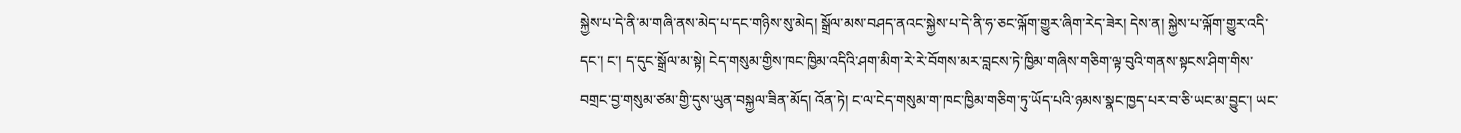སྐྱེས་པ་དེ་ནི་མ་གཞི་ནས་མེད་པ་དང་གཉིས་སུ་མེད། སྒྲོལ་མས་བཤད་ནའང་སྐྱེས་པ་དེ་ནི་ཧ་ཅང་ལྐོག་གྱུར་ཞིག་རེད་ཟེར། དེས་ན། སྐྱེས་པ་ལྐོག་གྱུར་འདི་དང་། ང་། ད་དུང་སྒྲོལ་མ་སྟེ། ངེད་གསུམ་གྱིས་ཁང་ཁྱིམ་འདིའི་ཤག་མིག་རེ་རེ་བོགས་མར་བླངས་ཏེ་ཁྱིམ་གཞིས་གཅིག་ལྟ་བུའི་གནས་སྟངས་ཤིག་གིས་བགྲང་བྱ་གསུམ་ཙམ་གྱི་དུས་ཡུན་བསྐྱལ་ཟིན་མོད། འོན་ཏེ། ང་ལ་ངེད་གསུམ་ག་ཁང་ཁྱིམ་གཅིག་ཏུ་ཡོད་པའི་ཉམས་སྣང་ཁྱད་པར་བ་ཅི་ཡང་མ་བྱུང་། ཡང་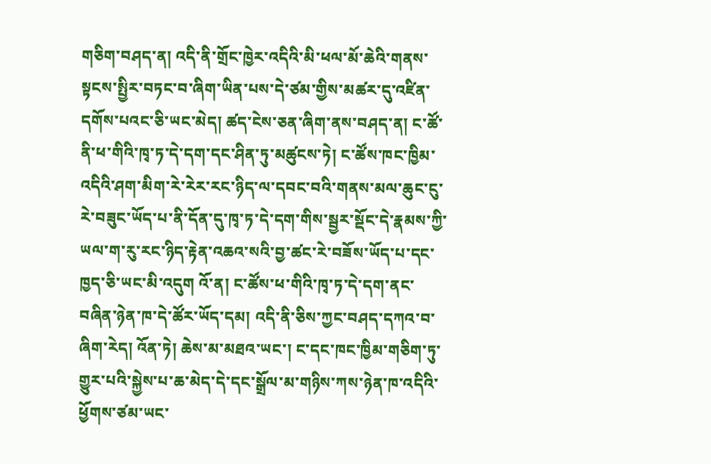གཅིག་བཤད་ན། འདི་ནི་གྲོང་ཁྱེར་འདིའི་མི་ཕལ་མོ་ཆེའི་གནས་སྟངས་སྤྱིར་བཏང་བ་ཞིག་ཡིན་པས་དེ་ཙམ་གྱིས་མཚར་དུ་འཛིན་དགོས་པའང་ཅི་ཡང་མེད། ཚད་ངེས་ཅན་ཞིག་ནས་བཤད་ན། ང་ཚོ་ནི་ཕ་གིའི་ཁྭ་ཏ་དེ་དག་དང་ཤིན་ཏུ་མཚུངས་ཏེ། ང་ཚོས་ཁང་ཁྱིམ་འདིའི་ཤག་མིག་རེ་རེར་རང་ཉིད་ལ་དབང་བའི་གནས་མལ་ཆུང་ངུ་རེ་བཟུང་ཡོད་པ་ནི་དོན་དུ་ཁྭ་ཏ་དེ་དག་གིས་སྦྱར་སྡོང་དེ་རྣམས་ཀྱི་ཡལ་ག་རུ་རང་ཉིད་རྟེན་འཆའ་སའི་བྱ་ཚང་རེ་བཟོས་ཡོད་པ་དང་ཁྱད་ཅི་ཡང་མི་འདུག འོ་ན། ང་ཚོས་ཕ་གིའི་ཁྭ་ཏ་དེ་དག་ནང་བཞིན་ཉེན་ཁ་དེ་ཚོར་ཡོད་དམ། འདི་ནི་ཅིས་ཀྱང་བཤད་དཀའ་བ་ཞིག་རེད། འོན་ཏེ། ཆེས་མ་མཐའ་ཡང་། ང་དང་ཁང་ཁྱིམ་གཅིག་ཏུ་གྱུར་པའི་སྐྱེས་པ་ཆ་མེད་དེ་དང་སྒྲོལ་མ་གཉིས་ཀས་ཉེན་ཁ་འདིའི་ཕྱོགས་ཙམ་ཡང་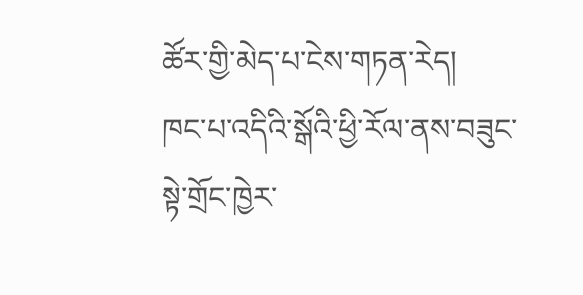ཚོར་གྱི་མེད་པ་ངེས་གཏན་རེད།
ཁང་པ་འདིའི་སྒོའི་ཕྱི་རོལ་ནས་བཟུང་སྟེ་གྲོང་ཁྱེར་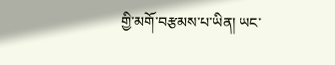གྱི་མགོ་བརྩམས་པ་ཡིན། ཡང་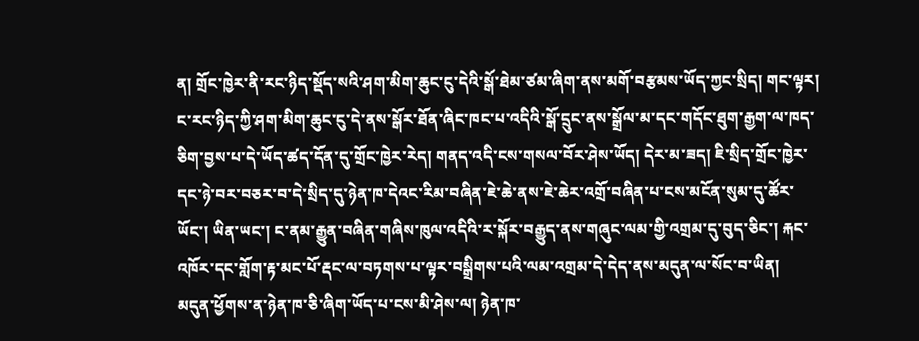ན། གྲོང་ཁྱེར་ནི་རང་ཉིད་སྡོད་སའི་ཤག་མིག་ཆུང་ངུ་དེའི་སྒོ་ཐེམ་ཙམ་ཞིག་ནས་མགོ་བརྩམས་ཡོད་ཀྱང་སྲིད། གང་ལྟར། ང་རང་ཉིད་ཀྱི་ཤག་མིག་ཆུང་ངུ་དེ་ནས་སྒོར་ཐོན་ཞིང་ཁང་པ་འདིའི་སྒོ་དྲུང་ནས་སྒྲོལ་མ་དང་གདོང་ཐུག་རྒྱག་ལ་ཁད་ཅིག་བྱས་པ་དེ་ཡོད་ཚད་དོན་དུ་གྲོང་ཁྱེར་རེད། གནད་འདི་ངས་གསལ་བོར་ཤེས་ཡོད། དེར་མ་ཟད། ཇི་སྲིད་གྲོང་ཁྱེར་དང་ཉེ་བར་བཅར་བ་དེ་སྲིད་དུ་ཉེན་ཁ་དེའང་རིམ་བཞིན་ཇེ་ཆེ་ནས་ཇེ་ཆེར་འགྲོ་བཞིན་པ་ངས་མངོན་སུམ་དུ་ཚོར་ཡོང་། ཡིན་ཡང་། ང་ནམ་རྒྱུན་བཞིན་གཞིས་ཁུལ་འདིའི་ར་སྐོར་བརྒྱུད་ནས་གཞུང་ལམ་གྱི་འགྲམ་དུ་བུད་ཅིང་། རྐང་འཁོར་དང་གློག་རྟ་མང་པོ་རྡང་ལ་བཏགས་པ་ལྟར་བསྒྲིགས་པའི་ལམ་འགྲམ་དེ་དེད་ནས་མདུན་ལ་སོང་བ་ཡིན། མདུན་ཕྱོགས་ན་ཉེན་ཁ་ཅི་ཞིག་ཡོད་པ་ངས་མི་ཤེས་ལ། ཉེན་ཁ་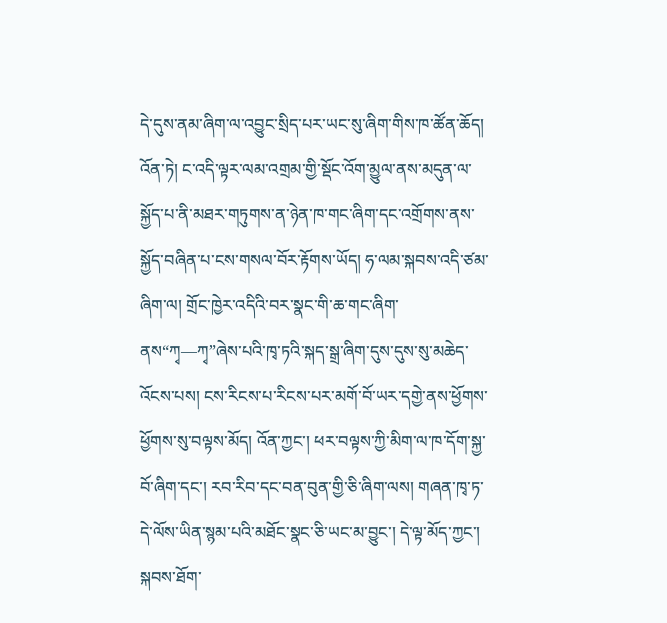དེ་དུས་ནམ་ཞིག་ལ་འབྱུང་སྲིད་པར་ཡང་སུ་ཞིག་གིས་ཁ་ཚོན་ཆོད། འོན་ཏེ། ང་འདི་ལྟར་ལམ་འགྲམ་གྱི་སྡོང་འོག་མྱུལ་ནས་མདུན་ལ་སྐྱོད་པ་ནི་མཐར་གཏུགས་ན་ཉེན་ཁ་གང་ཞིག་དང་འགྲོགས་ནས་སྐྱོད་བཞིན་པ་ངས་གསལ་བོར་རྟོགས་ཡོད། ཧ་ལམ་སྐབས་འདི་ཙམ་ཞིག་ལ། གྲོང་ཁྱེར་འདིའི་བར་སྣང་གི་ཆ་གང་ཞིག་ནས“ཀྭ—ཀྭ”ཞེས་པའི་ཁྭ་ཏའི་སྐད་སྒྲ་ཞིག་དུས་དུས་སུ་མཆེད་འོངས་པས། ངས་རིངས་པ་རིངས་པར་མགོ་བོ་ཡར་དགྱེ་ནས་ཕྱོགས་ཕྱོགས་སུ་བལྟས་མོད། འོན་ཀྱང་། ཕར་བལྟས་ཀྱི་མིག་ལ་ཁ་དོག་སྐྱ་བོ་ཞིག་དང་། རབ་རིབ་དང་བན་བུན་གྱི་ཅི་ཞིག་ལས། གཞན་ཁྭ་ཏ་དེ་ལོས་ཡིན་སྙམ་པའི་མཐོང་སྣང་ཅི་ཡང་མ་བྱུང་། དེ་ལྟ་མོད་ཀྱང་། སྐབས་ཐོག་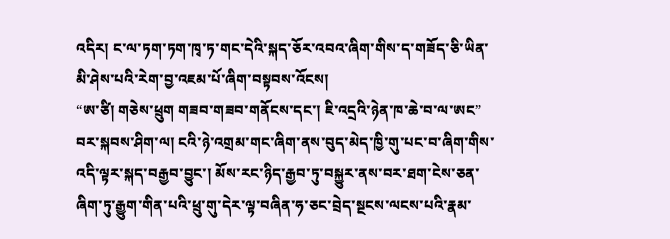འདིར། ང་ལ་ཏག་ཏག་ཁྭ་ཏ་གང་དེའི་སྐད་ཅོར་འབའ་ཞིག་གིས་ད་གཟོད་ཅི་ཡིན་མི་ཤེས་པའི་རེག་བྱ་འཇམ་པོ་ཞིག་བསྟབས་འོངས།
“ཨ་ཙི། གཅེས་ཕྲུག གཟབ་གཟབ་གནོངས་དང་། ཇི་འདྲའི་ཉེན་ཁ་ཆེ་བ་ལ་ཨང”
བར་སྐབས་ཤིག་ལ། ངའི་ཉེ་འགྲམ་གང་ཞིག་ནས་བུད་མེད་ཁྱི་གུ་པང་བ་ཞིག་གིས་འདི་ལྟར་སྐད་བརྒྱབ་བྱུང་། མོས་རང་ཉིད་རྒྱབ་ཏུ་བསྐྱུར་ནས་བར་ཐག་ངེས་ཅན་ཞིག་ཏུ་རྒྱུག་གིན་པའི་ཕྲུ་གུ་དེར་ལྟ་བཞིན་ཧ་ཅང་བྲེད་སྔངས་ལངས་པའི་རྣམ་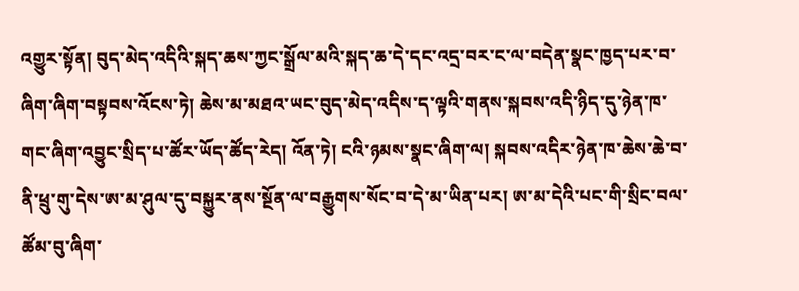འགྱུར་སྟོན། བུད་མེད་འདིའི་སྐད་ཆས་ཀྱང་སྒྲོལ་མའི་སྐད་ཆ་དེ་དང་འདྲ་བར་ང་ལ་བདེན་སྣང་ཁྱད་པར་བ་ཞིག་ཞིག་བསྟབས་འོངས་ཏེ། ཆེས་མ་མཐའ་ཡང་བུད་མེད་འདིས་ད་ལྟའི་གནས་སྐབས་འདི་ཉིད་དུ་ཉེན་ཁ་གང་ཞིག་འབྱུང་སྲིད་པ་ཚོར་ཡོད་ཚོད་རེད། འོན་ཏེ། ངའི་ཉམས་སྣང་ཞིག་ལ། སྐབས་འདིར་ཉེན་ཁ་ཆེས་ཆེ་བ་ནི་ཕྲུ་གུ་དེས་ཨ་མ་ཤུལ་དུ་བསྐྱུར་ནས་སྔོན་ལ་བརྒྱུགས་སོང་བ་དེ་མ་ཡིན་པར། ཨ་མ་དེའི་པང་གི་སྲིང་བལ་ཚོམ་བུ་ཞིག་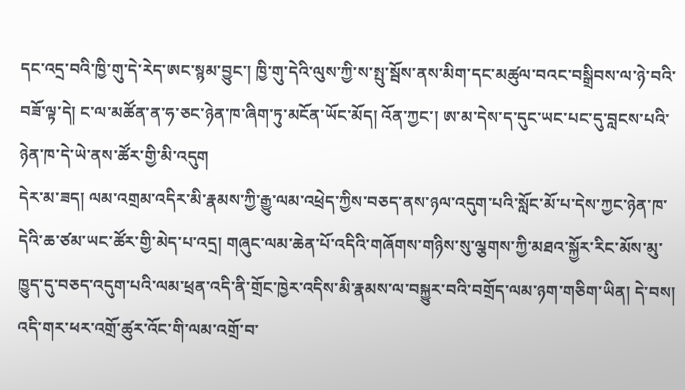དང་འདྲ་བའི་ཁྱི་གུ་དེ་རེད་ཨང་སྙམ་བྱུང་། ཁྱི་གུ་དེའི་ལུས་ཀྱི་ས་སྤུ་སྦོས་ནས་མིག་དང་མཚུལ་བའང་བསྒྲིབས་ལ་ཉེ་བའི་བཟོ་ལྟ་དེ། ང་ལ་མཚོན་ན་ཧ་ཅང་ཉེན་ཁ་ཞིག་ཏུ་མངོན་ཡོང་མོད། འོན་ཀྱང་། ཨ་མ་དེས་ད་དུང་ཡང་པང་དུ་བླངས་པའི་ཉེན་ཁ་དེ་ཡེ་ནས་ཚོར་གྱི་མི་འདུག
དེར་མ་ཟད། ལམ་འགྲམ་འདིར་མི་རྣམས་ཀྱི་རྒྱུ་ལམ་འཕྲེད་ཀྱིས་བཅད་ནས་ཉལ་འདུག་པའི་སློང་མོ་པ་དེས་ཀྱང་ཉེན་ཁ་དེའི་ཆ་ཙམ་ཡང་ཚོར་གྱི་མེད་པ་འདྲ། གཞུང་ལམ་ཆེན་པོ་འདིའི་གཞོགས་གཉིས་སུ་ལྕགས་ཀྱི་མཐའ་སྐྱོར་རིང་མོས་མུ་ཁྱུད་དུ་བཅད་འདུག་པའི་ལམ་ཕྲན་འདི་ནི་གྲོང་ཁྱེར་འདིས་མི་རྣམས་ལ་བསྐྱུར་བའི་བགྲོད་ལམ་ཉག་གཅིག་ཡིན། དེ་བས། འདི་གར་ཕར་འགྲོ་ཚུར་འོང་གི་ལམ་འགྲོ་བ་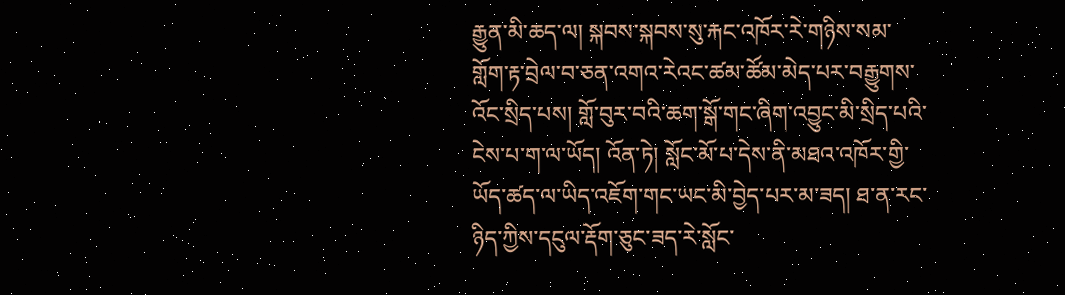རྒྱུན་མི་ཆད་ལ། སྐབས་སྐབས་སུ་རྐང་འཁོར་རེ་གཉིས་སམ་གློག་རྟ་བྲེལ་བ་ཅན་འགའ་རེའང་ཚམ་ཚོམ་མེད་པར་བརྒྱུགས་འོང་སྲིད་པས། གློ་བུར་བའི་ཆག་སྒོ་གང་ཞིག་འབྱུང་མི་སྲིད་པའི་ངེས་པ་ག་ལ་ཡོད། འོན་ཏེ། སློང་མོ་པ་དེས་ནི་མཐའ་འཁོར་གྱི་ཡོད་ཚད་ལ་ཡིད་འཇོག་གང་ཡང་མི་བྱེད་པར་མ་ཟད། ཐ་ན་རང་ཉིད་ཀྱིས་དངུལ་རྡོག་ཅུང་ཟད་རེ་སློང་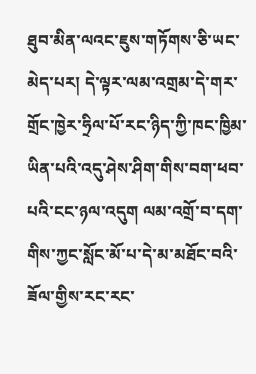ཐུབ་མིན་ལའང་ཇུས་གཏོགས་ཅི་ཡང་མེད་པར། དེ་ལྟར་ལམ་འགྲམ་དེ་གར་གྲོང་ཁྱེར་ཧྲིལ་པོ་རང་ཉིད་ཀྱི་ཁང་ཁྱིམ་ཡིན་པའི་འདུ་ཤེས་ཤིག་གིས་བག་ཕབ་པའི་ངང་ཉལ་འདུག ལམ་འགྲོ་བ་དག་གིས་ཀྱང་སློང་མོ་པ་དེ་མ་མཐོང་བའི་ཟོལ་གྱིས་རང་རང་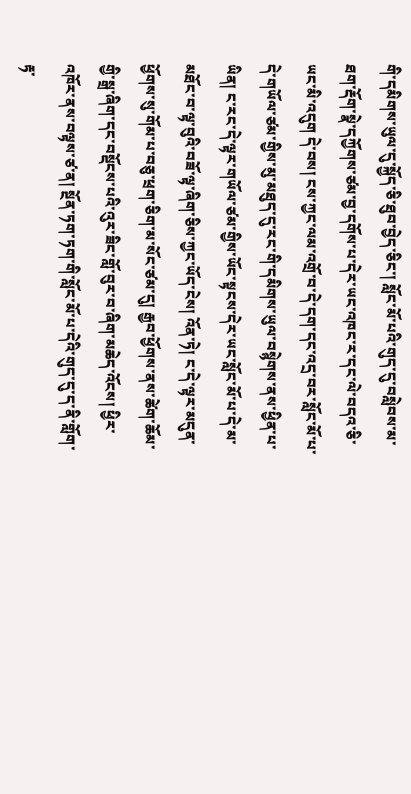གི་དམིགས་ཡུལ་དུ་སྐྱོད་ཅི་ཐུབ་བྱེད་ཅིང་། སློང་མོ་པའི་གུད་དུ་བསླེབས་མ་ཐག་རྡོག་སྣེ་དཀྱོགས་ཙམ་བྱ་དགོས་པ་དེར་ཡང་འཁང་ར་དང་ལེ་བདའ་ཅི་ཡང་མི་འདུག དེ་བས། ངས་ཀྱང་ལམ་འགྲོ་བ་དེ་དག་དང་འདྲ་བར་སློང་མོ་པ་དེ་གཡོལ་ཙམ་གྱིས་མུ་མཐུད་དུ་རང་གི་དམིགས་ཡུལ་བསྙེགས་ནས་ཕྱིན་པ་ཡིན། ང་རང་དེ་ལྟར་གཡོལ་ཙམ་གྱིས་ཡོང་སྟངས་དེར་ཡང་སློང་མོ་པ་དེ་མ་མཐོང་བ་ལྟ་བུའི་བཟོ་ལྟ་ཞིག་ཅིས་ཀྱང་ཡོད་ངེས། འོན་ཏེ། ང་དེ་ལྟར་མདུན་ཕྱོགས་སུ་གོམ་པ་བཅུ་ཕྲག་ཅིག་མ་སོང་ཙམ་དུ། རྒྱབ་ཕྱོགས་ནས་ཚེག་ཆོམ་གྱི་སྒྲ་ཞིག་དང་བསྡོངས་པའི་འུར་ཟིང་གློ་བུར་བ་ཞིག་མཆེད་འོངས། ཕྱིར་འཁོར་ནས་བལྟས་ཙ་ན། སྔོན་ཏག་ཏག་གི་སློང་མོ་པ་དེའི་གུད་དུ་ད་ནི་གློག་རྟ་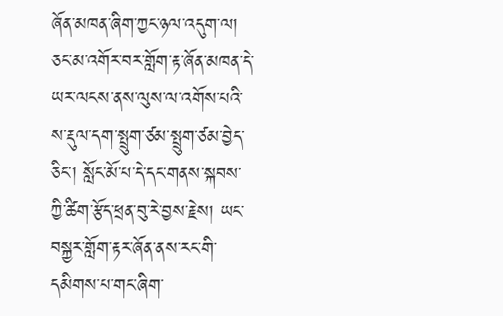ཞོན་མཁན་ཞིག་ཀྱང་ཉལ་འདུག་ལ། ཅང་མ་འགོར་བར་གློག་རྟ་ཞོན་མཁན་དེ་ཡར་ལངས་ནས་ལུས་ལ་འགོས་པའི་ས་རྡུལ་དག་སྤྲུག་ཙམ་སྤྲུག་ཙམ་བྱེད་ཅིང་། སློང་མོ་པ་དེ་དང་གནས་སྐབས་ཀྱི་ཚིག་རྩོད་ཕྲན་བུ་རེ་བྱས་རྗེས། ཡང་བསྐྱར་གློག་རྟར་ཞོན་ནས་རང་གི་དམིགས་པ་གང་ཞིག་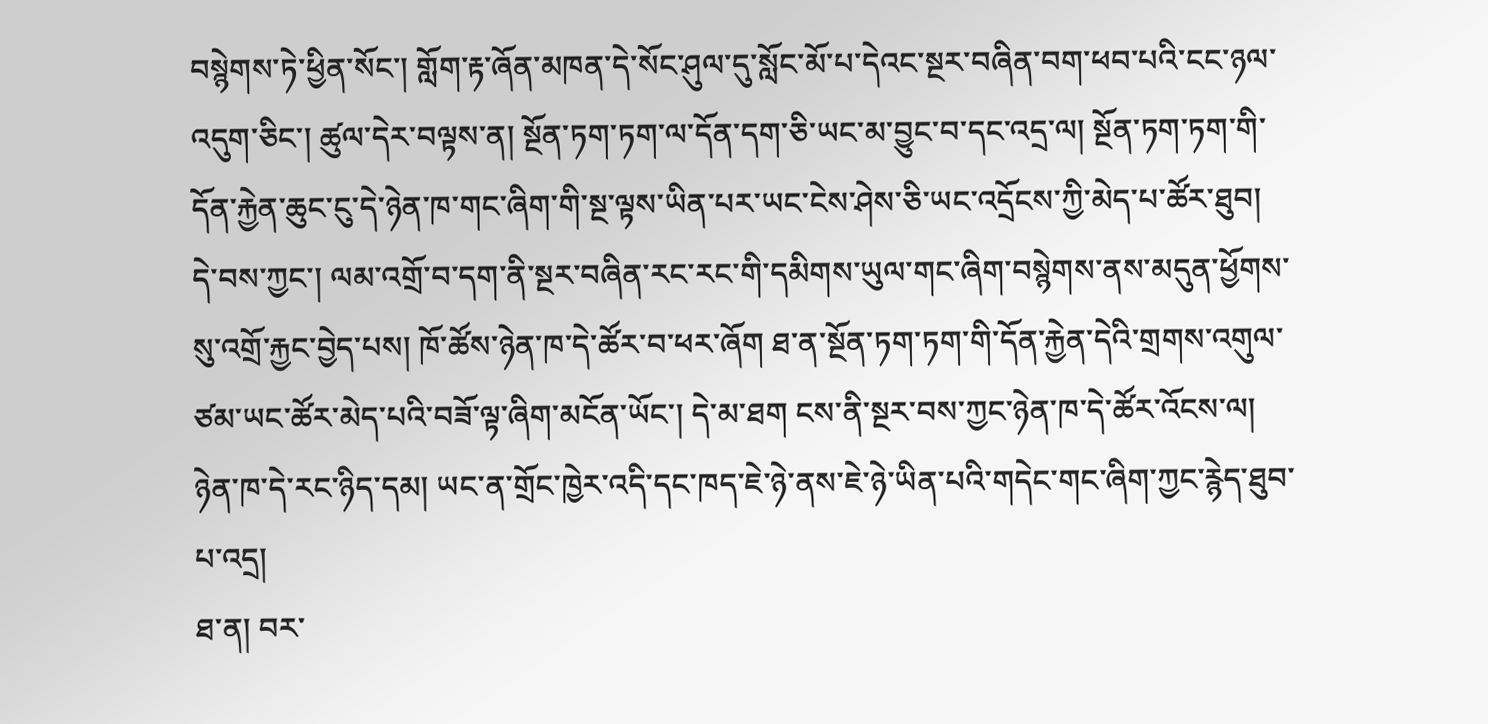བསྙེགས་ཏེ་ཕྱིན་སོང་། གློག་རྟ་ཞོན་མཁན་དེ་སོང་ཤུལ་དུ་སློང་མོ་པ་དེའང་སྔར་བཞིན་བག་ཕབ་པའི་ངང་ཉལ་འདུག་ཅིང་། ཚུལ་དེར་བལྟས་ན། སྔོན་ཏག་ཏག་ལ་དོན་དག་ཅི་ཡང་མ་བྱུང་བ་དང་འདྲ་ལ། སྔོན་ཏག་ཏག་གི་དོན་རྐྱེན་ཆུང་ངུ་དེ་ཉེན་ཁ་གང་ཞིག་གི་སྔ་ལྟས་ཡིན་པར་ཡང་ངེས་ཤེས་ཅི་ཡང་འདྲོངས་ཀྱི་མེད་པ་ཚོར་ཐུབ། དེ་བས་ཀྱང་། ལམ་འགྲོ་བ་དག་ནི་སྔར་བཞིན་རང་རང་གི་དམིགས་ཡུལ་གང་ཞིག་བསྙེགས་ནས་མདུན་ཕྱོགས་སུ་འགྲོ་རྐྱང་བྱེད་པས། ཁོ་ཚོས་ཉེན་ཁ་དེ་ཚོར་བ་ཕར་ཞོག ཐ་ན་སྔོན་ཏག་ཏག་གི་དོན་རྐྱེན་དེའི་གྲགས་འགུལ་ཙམ་ཡང་ཚོར་མེད་པའི་བཟོ་ལྟ་ཞིག་མངོན་ཡོང་། དེ་མ་ཐག ངས་ནི་སྔར་བས་ཀྱང་ཉེན་ཁ་དེ་ཚོར་འོངས་ལ། ཉེན་ཁ་དེ་རང་ཉིད་དམ། ཡང་ན་གྲོང་ཁྱེར་འདི་དང་ཁད་ཇེ་ཉེ་ནས་ཇེ་ཉེ་ཡིན་པའི་གདེང་གང་ཞིག་ཀྱང་རྙེད་ཐུབ་པ་འདྲ།
ཐ་ན། བར་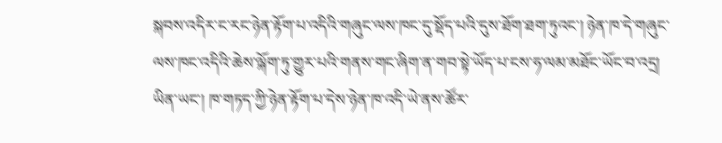སྐབས་འདིར་ང་རང་ཉེན་རྟོག་པ་འདིའི་གཞུང་ལས་ཁང་དུ་སྡོད་པའི་དུས་ཐོག་ཐག་ཏུའང་། ཉེན་ཁ་དེ་གཞུང་ལས་ཁང་འདིའི་ཆེས་ལྐོག་ཏུ་གྱུར་པའི་གནས་གང་ཞིག་ན་གབ་སྟེ་ཡོད་པ་ངས་ཧ་ལམ་མཐོང་ཡོང་བ་འདྲ། ཡིན་ཡང་། ཁ་གཏད་ཀྱི་ཉེན་རྟོག་པ་དེས་ཉེན་ཁ་འདི་ཡེ་ནས་ཚོར་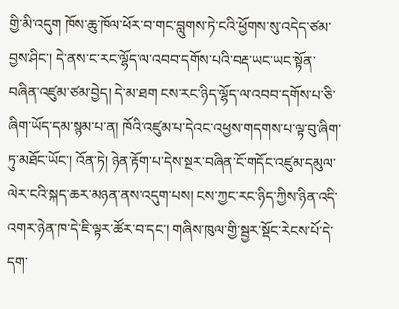གྱི་མི་འདུག ཁོས་ཆུ་ཁོལ་ཕོར་བ་གང་བླུགས་ཏེ་ངའི་ཕྱོགས་སུ་འདེད་ཙམ་བྱས་ཤིང་། དེ་ནས་ང་རང་ལྷོད་ལ་འབབ་དགོས་པའི་བརྡ་ཡང་ཡང་སྟོན་བཞིན་འཛུམ་ཙམ་བྱེད། དེ་མ་ཐག ངས་རང་ཉིད་ལྷོད་ལ་འབབ་དགོས་པ་ཅི་ཞིག་ཡོད་དམ་སྙམ་པ་ན། ཁོའི་འཛུམ་པ་དེའང་འཕྱས་གདགས་པ་ལྟ་བུ་ཞིག་ཏུ་མཐོང་ཡོང་། འོན་ཏེ། ཉེན་རྟོག་པ་དེས་སྔར་བཞིན་ངོ་གདོང་འཛུམ་དམུལ་ལེར་ངའི་སྐད་ཆར་མཉན་ནས་འདུག་པས། ངས་ཀྱང་རང་ཉིད་ཀྱིས་ཉིན་འདི་འགར་ཉེན་ཁ་དེ་ཇི་ལྟར་ཚོར་བ་དང་། གཞིས་ཁུལ་གྱི་སྦྱར་སྡོང་རེངས་པོ་དེ་དག་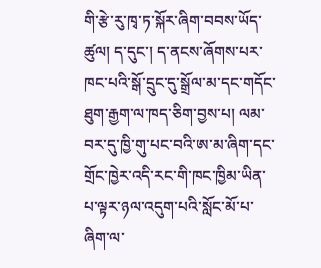གི་རྩེ་རུ་ཁྭ་ཏ་སྐོར་ཞིག་བབས་ཡོད་ཚུལ། ད་དུང་། ད་ནངས་ཞོགས་པར་ཁང་པའི་སྒོ་དྲུང་དུ་སྒྲོལ་མ་དང་གདོང་ཐུག་རྒྱག་ལ་ཁད་ཅིག་བྱས་པ། ལམ་བར་དུ་ཁྱི་གུ་པང་བའི་ཨ་མ་ཞིག་དང་གྲོང་ཁྱེར་འདི་རང་གི་ཁང་ཁྱིམ་ཡིན་པ་ལྟར་ཉལ་འདུག་པའི་སློང་མོ་པ་ཞིག་ལ་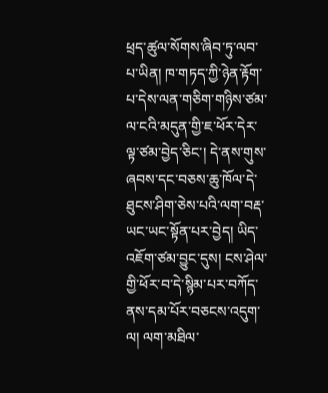ཕྲད་ཚུལ་སོགས་ཞིབ་ཏུ་ལབ་པ་ཡིན། ཁ་གཏད་ཀྱི་ཉེན་རྟོག་པ་དེས་ལན་གཅིག་གཉིས་ཙམ་ལ་ངའི་མདུན་གྱི་ཇ་ཕོར་དེར་ལྟ་ཙམ་བྱེད་ཅིང་། དེ་ནས་གུས་ཞབས་དང་བཅས་ཆུ་ཁོལ་དེ་ཐུངས་ཤིག་ཅེས་པའི་ལག་བརྡ་ཡང་ཡང་སྟོན་པར་བྱེད། ཡིད་འཇོག་ཙམ་བྱུང་དུས། ངས་ཤེལ་གྱི་ཕོར་བ་དེ་སྙིམ་པར་བཀོད་ནས་དམ་པོར་བཅངས་འདུག་ལ། ལག་མཐིལ་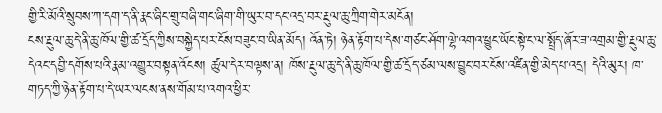གྱི་རི་མོའི་སྲུབས་ཀ་དག་ད་ནི་རྣང་ཞིང་གྲུ་བཞི་གང་ཞིག་གི་ཡུར་བ་དང་འདྲ་བར་རྔུལ་ཆུ་ཀྲིག་གེར་མངོན།
ངས་རྔུལ་ཆུ་དེ་ནི་ཆུ་ཁོལ་གྱི་ཚ་དྲོད་ཀྱིས་བསྐྱེད་པར་ངོས་བཟུང་བ་ཡིན་མོད། འོན་ཏེ། ཉེན་རྟོག་པ་དེས་གཙང་ཤོག་ལྷེ་འགའ་ཕྱུང་ཡོང་སྟེ་ང་ལ་སྤྲོད་ཞོར་ཟ་འགྲམ་གྱི་རྔུལ་ཆུ་དེའང་དབྱི་དགོས་པའི་རྣམ་འགྱུར་བསྟན་འོངས། ཚུལ་དེར་བལྟས་ན། ཁོས་རྔུལ་ཆུ་དེ་ནི་ཆུ་ཁོལ་གྱི་ཚ་དྲོད་ཙམ་ལས་བྱུང་བར་ངོས་འཛིན་གྱི་མེད་པ་འདྲ། དེའི་མུར། ཁ་གཏད་ཀྱི་ཉེན་རྟོག་པ་དེ་ཡར་ལངས་ནས་གོམ་པ་འགའ་ཕྱིར་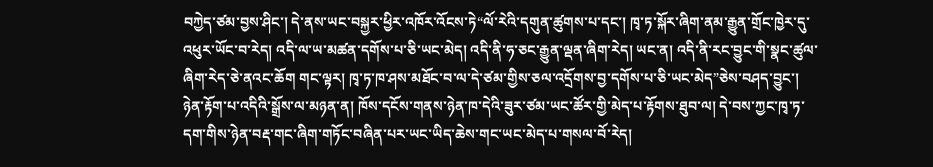བཀྱེད་ཙམ་བྱས་ཤིང་། དེ་ནས་ཡང་བསྐྱར་ཕྱིར་འཁོར་འོངས་ཏེ“ལོ་རེའི་དགུན་ཚུགས་པ་དང་། ཁྭ་ཏ་སྐོར་ཞིག་ནམ་རྒྱུན་གྲོང་ཁྱེར་དུ་འཕུར་ཡོང་བ་རེད། འདི་ལ་ཡ་མཚན་དགོས་པ་ཅི་ཡང་མེད། འདི་ནི་ཧ་ཅང་རྒྱུན་ལྡན་ཞིག་རེད། ཡང་ན། འདི་ནི་རང་བྱུང་གི་སྣང་ཚུལ་ཞིག་རེད་ཅེ་ནའང་ཆོག གང་ལྟར། ཁྭ་ཏ་ཁ་ཤས་མཐོང་བ་ལ་དེ་ཙམ་གྱིས་ཅལ་འདྲོགས་བྱ་དགོས་པ་ཅི་ཡང་མེད”ཅེས་བཤད་བྱུང་།
ཉེན་རྟོག་པ་འདིའི་སྒྲོས་ལ་མཉན་ན། ཁོས་དངོས་གནས་ཉེན་ཁ་དེའི་ཟུར་ཙམ་ཡང་ཚོར་གྱི་མེད་པ་རྟོགས་ཐུབ་ལ། དེ་བས་ཀྱང་ཁྭ་ཏ་དག་གིས་ཉེན་བརྡ་གང་ཞིག་གཏོང་བཞིན་པར་ཡང་ཡིད་ཆེས་གང་ཡང་མེད་པ་གསལ་བོ་རེད།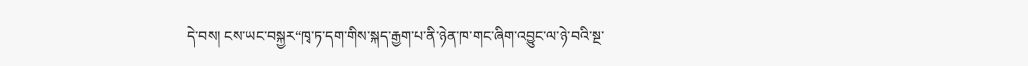དེ་བས། ངས་ཡང་བསྐྱར“ཁྭ་ཏ་དག་གིས་སྐད་རྒྱག་པ་ནི་ཉེན་ཁ་གང་ཞིག་འབྱུང་ལ་ཉེ་བའི་སྔ་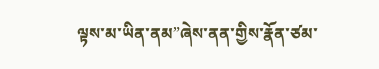ལྟས་མ་ཡིན་ནམ”ཞེས་ནན་གྱིས་རྣོན་ཙམ་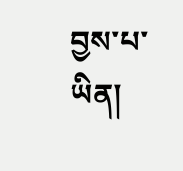བྱས་པ་ཡིན།